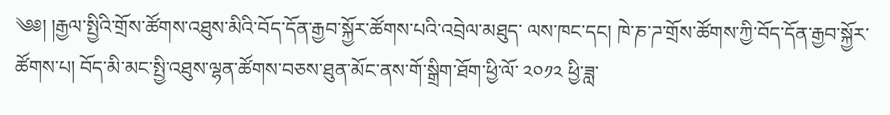༄༅། །རྒྱལ་སྤྱིའི་གྲོས་ཚོགས་འཐུས་མིའི་བོད་དོན་རྒྱབ་སྐྱོར་ཚོགས་པའི་འབྲེལ་མཐུད་ ལས་ཁང་དང། ཁེ་ཎ་ཌ་གྲོས་ཚོགས་ཀྱི་བོད་དོན་རྒྱབ་སྐྱོར་ཚོགས་པ། བོད་མི་མང་སྤྱི་འཐུས་ལྷན་ཚོགས་བཅས་ཐུན་མོང་ནས་གོ་སྒྲིག་ཐོག་ཕྱི་ལོ་ ༢༠༡༢ ཕྱི་ཟླ་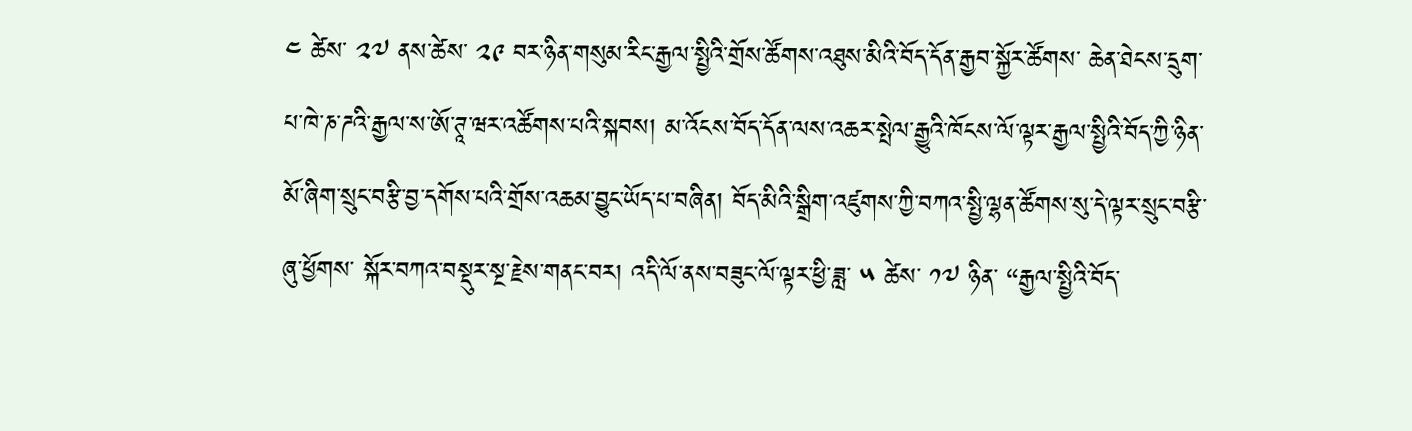༤ ཚེས་ ༢༧ ནས་ཚེས་ ༢༩ བར་ཉིན་གསུམ་རིང་རྒྱལ་སྤྱིའི་གྲོས་ཚོགས་འཐུས་མིའི་བོད་དོན་རྒྱབ་སྐྱོར་ཚོགས་ ཆེན་ཐེངས་དྲུག་པ་ཁེ་ཎ་ཌའི་རྒྱལ་ས་ཨོ་ཊཱ་ཝར་འཚོགས་པའི་སྐབས། མ་འོངས་བོད་དོན་ལས་འཆར་སྤེལ་རྒྱུའི་ཁོངས་ལོ་ལྟར་རྒྱལ་སྤྱིའི་བོད་ཀྱི་ཉིན་ མོ་ཞིག་སྲུང་བརྩི་བྱ་དགོས་པའི་གྲོས་འཆམ་བྱུང་ཡོད་པ་བཞིན། བོད་མིའི་སྒྲིག་འཛུགས་ཀྱི་བཀའ་སྤྱི་ལྷན་ཚོགས་སུ་དེ་ལྟར་སྲུང་བརྩི་ཞུ་ཕྱོགས་ སྐོར་བཀའ་བསྡུར་སྔ་རྗེས་གནང་བར། འདི་ལོ་ནས་བཟུང་ལོ་ལྟར་ཕྱི་ཟླ་ ༥ ཚེས་ ༡༧ ཉིན་ “རྒྱལ་སྤྱིའི་བོད་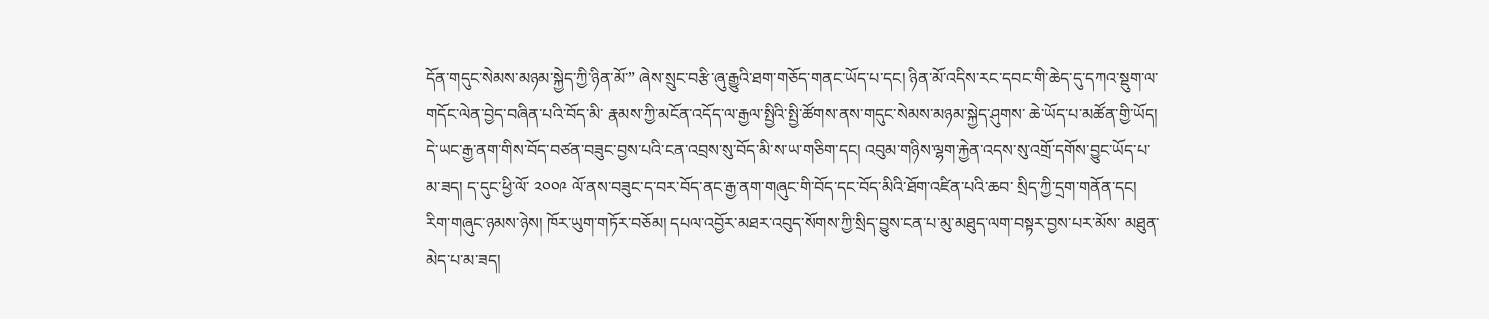དོན་གདུང་སེམས་མཉམ་སྐྱེད་ཀྱི་ཉིན་མོ་” ཞེས་སྲུང་བརྩི་ཞུ་རྒྱུའི་ཐག་གཅོད་གནང་ཡོད་པ་དང། ཉིན་མོ་འདིས་རང་དབང་གི་ཆེད་དུ་དཀའ་སྡུག་ལ་གདོང་ལེན་བྱེད་བཞིན་པའི་བོད་མི་ རྣམས་ཀྱི་མངོན་འདོད་ལ་རྒྱལ་སྤྱིའི་སྤྱི་ཚོགས་ནས་གདུང་སེམས་མཉམ་སྐྱེད་ཤུགས་ ཆེ་ཡོད་པ་མཚོན་གྱི་ཡོད།
དེ་ཡང་རྒྱ་ནག་གིས་བོད་བཙན་བཟུང་བྱས་པའི་ངན་འབྲས་སུ་བོད་མི་ས་ཡ་གཅིག་དང། འབུམ་གཉིས་ལྷག་རྐྱེན་འདས་སུ་འགྲོ་དགོས་བྱུང་ཡོད་པ་མ་ཟད། ད་དུང་ཕྱི་ལོ་ ༢༠༠༩ ལོ་ནས་བཟུང་ད་བར་བོད་ནང་རྒྱ་ནག་གཞུང་གི་བོད་དང་བོད་མིའི་ཐོག་འཛིན་པའི་ཆབ་ སྲིད་ཀྱི་དྲག་གནོན་དང། རིག་གཞུང་ཉམས་ཉེས། ཁོར་ཡུག་གཏོར་བཅོམ། དཔལ་འབྱོར་མཐར་འབུད་སོགས་ཀྱི་སྲིད་བྱུས་ངན་པ་མུ་མཐུད་ལག་བསྟར་བྱས་པར་མོས་ མཐུན་མེད་པ་མ་ཟད།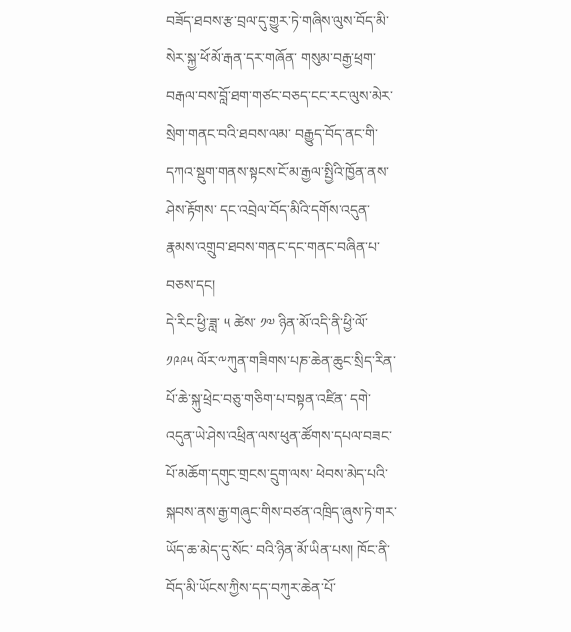བཟོད་ཐབས་རྩ་བྲལ་དུ་གྱུར་ཏེ་གཞིས་ལུས་བོད་མི་སེར་སྐྱ་ཕོ་མོ་རྒན་དར་གཞོན་ གསུམ་བརྒྱ་ཕྲག་བརྒལ་བས་བློ་ཐག་གཙང་བཅད་ངང་རང་ལུས་མེར་སྲེག་གནང་བའི་ཐབས་ལམ་ བརྒྱུད་བོད་ནང་གི་དཀའ་སྡུག་གནས་སྟངས་ངོ་མ་རྒྱལ་སྤྱིའི་ཁྱོན་ནས་ཤེས་རྟོགས་ དང་འབྲེལ་བོད་མིའི་དགོས་འདུན་རྣམས་འགྲུབ་ཐབས་གནང་དང་གནང་བཞིན་པ་བཅས་དང།
དེ་རིང་ཕྱི་ཟླ་ ༥ ཚེས་ ༡༧ ཉིན་མོ་འདི་ནི་ཕྱི་ལོ་ ༡༩༩༥ ལོར་༸ཀུན་གཟིགས་པཎ་ཆེན་ཆུང་སྲིད་རིན་པོ་ཆེ་སྐུ་ཕྲེང་བཅུ་གཅིག་པ་བསྟན་འཛིན་ དགེ་འདུན་ཡེ་ཤེས་འཕྲིན་ལས་ཕུན་ཚོགས་དཔལ་བཟང་པོ་མཆོག་དགུང་གྲངས་དྲུག་ལས་ ཕེབས་མེད་པའི་སྐབས་ནས་རྒྱ་གཞུང་གིས་བཙན་འཁྲིད་ཞུས་ཏེ་གར་ཡོད་ཆ་མེད་དུ་སོང་ བའི་ཉིན་མོ་ཡིན་པས། ཁོང་ནི་བོད་མི་ཡོངས་ཀྱིས་དད་བཀུར་ཆེན་པོ་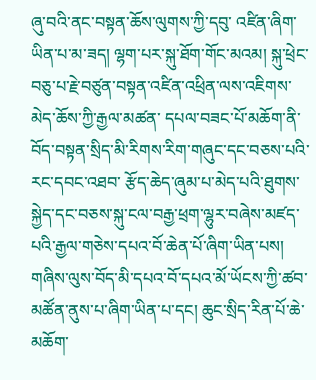ཞུ་བའི་ནང་བསྟན་ཆོས་ལུགས་ཀྱི་དབུ་ འཛིན་ཞིག་ཡིན་པ་མ་ཟད། ལྷག་པར་སྐུ་ཐོག་གོང་མའམ། སྐུ་ཕྲེང་བཅུ་པ་རྗེ་བཙུན་བསྟན་འཛིན་འཕྲིན་ལས་འཇིགས་མེད་ཆོས་ཀྱི་རྒྱལ་མཚན་ དཔལ་བཟང་པོ་མཆོག་ནི་བོད་བསྟན་སྲིད་མི་རིགས་རིག་གཞུང་དང་བཅས་པའི་རང་དབང་འཐབ་ རྩོད་ཆེད་ཞུམ་པ་མེད་པའི་ཐུགས་སྐྱེད་དང་བཅས་སྐུ་ངལ་བརྒྱ་ཕྲག་ལྷུར་བཞེས་མཛད་ པའི་རྒྱལ་གཅེས་དཔའ་བོ་ཆེན་པོ་ཞིག་ཡིན་པས། གཞིས་ལུས་བོད་མི་དཔའ་བོ་དཔའ་མོ་ཡོངས་ཀྱི་ཚབ་མཚོན་ནུས་པ་ཞིག་ཡིན་པ་དང། ཆུང་སྲིད་རིན་པོ་ཆེ་མཆོག་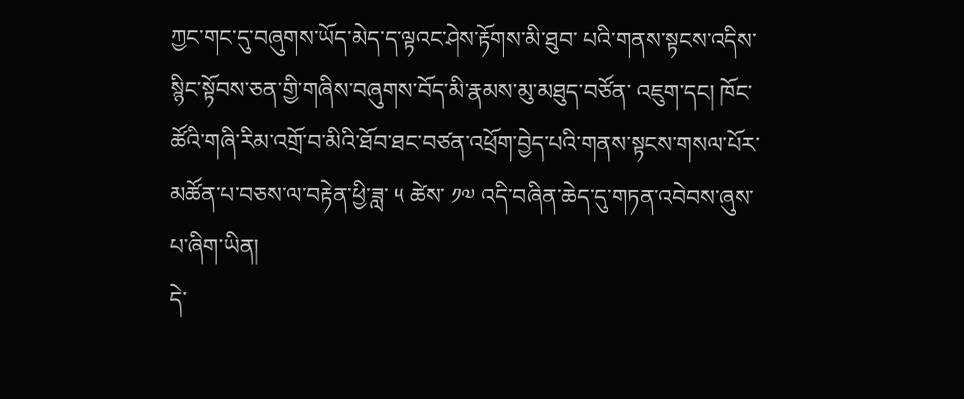ཀྱང་གང་དུ་བཞུགས་ཡོད་མེད་ད་ལྟའང་ཤེས་རྟོགས་མི་ཐུབ་ པའི་གནས་སྟངས་འདིས་སྙིང་སྟོབས་ཅན་གྱི་གཞིས་བཞུགས་བོད་མི་རྣམས་མུ་མཐུད་བཙོན་ འཇུག་དང། ཁོང་ཚོའི་གཞི་རིམ་འགྲོ་བ་མིའི་ཐོབ་ཐང་བཙན་འཕྲོག་བྱེད་པའི་གནས་སྟངས་གསལ་པོར་ མཚོན་པ་བཅས་ལ་བརྟེན་ཕྱི་ཟླ་ ༥ ཚེས་ ༡༧ འདི་བཞིན་ཆེད་དུ་གཏན་འབེབས་ཞུས་པ་ཞིག་ཡིན།
དེ་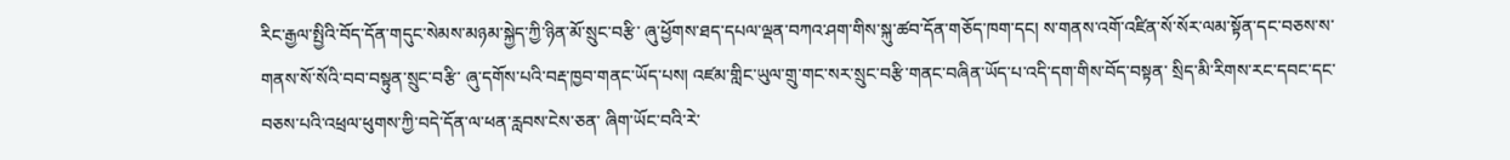རིང་རྒྱལ་སྤྱིའི་བོད་དོན་གདུང་སེམས་མཉམ་སྐྱེད་ཀྱི་ཉིན་མོ་སྲུང་བརྩི་ ཞུ་ཕྱོགས་ཐད་དཔལ་ལྡན་བཀའ་ཤག་གིས་སྐུ་ཚབ་དོན་གཅོད་ཁག་དང། ས་གནས་འགོ་འཛིན་སོ་སོར་ལམ་སྟོན་དང་བཅས་ས་གནས་སོ་སོའི་བབ་བསྟུན་སྲུང་བརྩི་ ཞུ་དགོས་པའི་བརྡ་ཁྱབ་གནང་ཡོད་པས། འཛམ་གླིང་ཡུལ་གྲུ་གང་སར་སྲུང་བརྩི་གནང་བཞིན་ཡོད་པ་འདི་དག་གིས་བོད་བསྟན་ སྲིད་མི་རིགས་རང་དབང་དང་བཅས་པའི་འཕྲལ་ཕུགས་ཀྱི་བདེ་དོན་ལ་ཕན་རླབས་ངེས་ཅན་ ཞིག་ཡོང་བའི་རེ་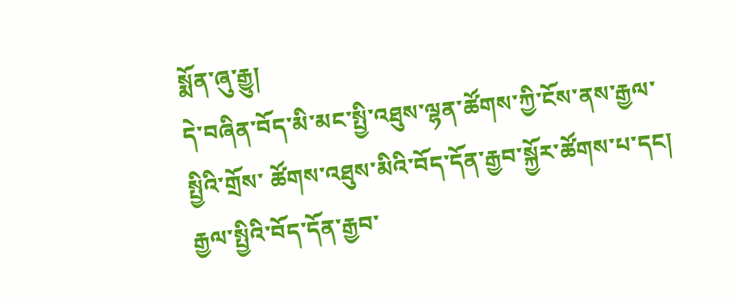སྨོན་ཞུ་རྒྱུ།
དེ་བཞིན་བོད་མི་མང་སྤྱི་འཐུས་ལྷན་ཚོགས་ཀྱི་ངོས་ནས་རྒྱལ་སྤྱིའི་གྲོས་ ཚོགས་འཐུས་མིའི་བོད་དོན་རྒྱབ་སྐྱོར་ཚོགས་པ་དང། རྒྱལ་སྤྱིའི་བོད་དོན་རྒྱབ་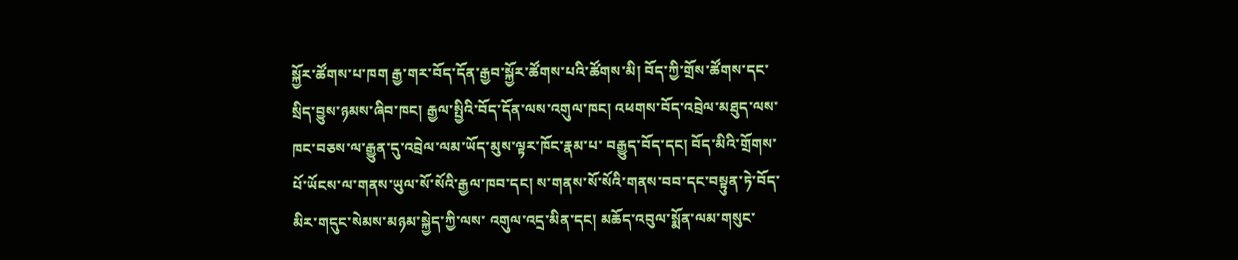སྐྱོར་ཚོགས་པ་ཁག རྒྱ་གར་བོད་དོན་རྒྱབ་སྐྱོར་ཚོགས་པའི་ཚོགས་མི། བོད་ཀྱི་གྲོས་ཚོགས་དང་སྲིད་བྱུས་ཉམས་ཞིབ་ཁང། རྒྱལ་སྤྱིའི་བོད་དོན་ལས་འགུལ་ཁང། འཕགས་བོད་འབྲེལ་མཐུད་ལས་ཁང་བཅས་ལ་རྒྱུན་དུ་འབྲེལ་ལམ་ཡོད་མུས་ལྟར་ཁོང་རྣམ་པ་ བརྒྱུད་བོད་དང། བོད་མིའི་གྲོགས་པོ་ཡོངས་ལ་གནས་ཡུལ་སོ་སོའི་རྒྱལ་ཁབ་དང། ས་གནས་སོ་སོའི་གནས་བབ་དང་བསྟུན་ཏེ་བོད་མིར་གདུང་སེམས་མཉམ་སྐྱེད་ཀྱི་ལས་ འགུལ་འདྲ་མིན་དང། མཆོད་འབུལ་སྨོན་ལམ་གསུང་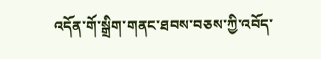འདོན་གོ་སྒྲིག་གནང་ཐབས་བཅས་ཀྱི་འབོད་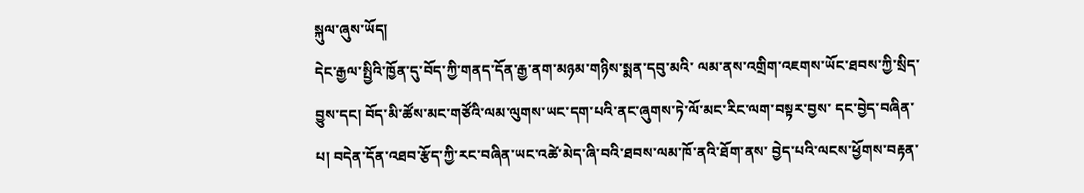སྐུལ་ཞུས་ཡོད།
དེང་རྒྱལ་སྤྱིའི་ཁྱོན་དུ་བོད་ཀྱི་གནད་དོན་རྒྱ་ནག་མཉམ་གཉིས་སྨན་དབུ་མའི་ ལམ་ནས་འགྲིག་འཇགས་ཡོང་ཐབས་ཀྱི་སྲིད་བྱུས་དང། བོད་མི་ཚོས་མང་གཙོའི་ལམ་ལུགས་ཡང་དག་པའི་ནང་ཞུགས་ཏེ་ལོ་མང་རིང་ལག་བསྟར་བྱས་ དང་བྱེད་བཞིན་པ། བདེན་དོན་འཐབ་རྩོད་ཀྱི་རང་བཞིན་ཡང་འཚེ་མེད་ཞི་བའི་ཐབས་ལམ་ཁོ་ནའི་ཐོག་ནས་ བྱེད་པའི་ལངས་ཕྱོགས་བརྟན་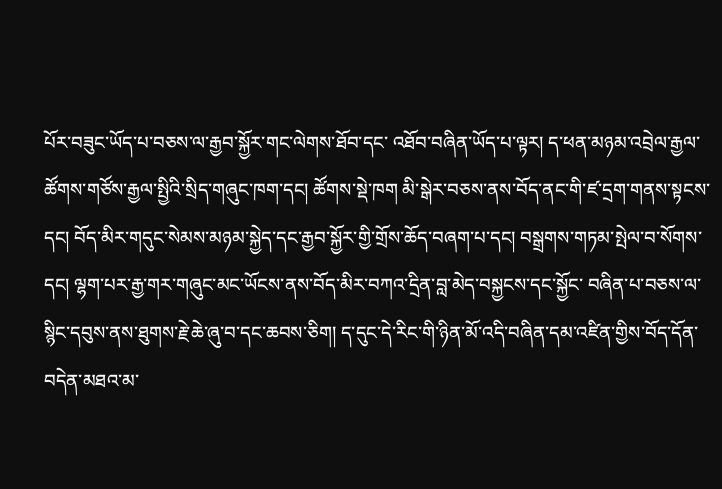པོར་བཟུང་ཡོད་པ་བཅས་ལ་རྒྱབ་སྐྱོར་གང་ལེགས་ཐོབ་དང་ འཐོབ་བཞིན་ཡོད་པ་ལྟར། ད་ཕན་མཉམ་འབྲེལ་རྒྱལ་ཚོགས་གཙོས་རྒྱལ་སྤྱིའི་སྲིད་གཞུང་ཁག་དང། ཚོགས་སྡེ་ཁག མི་སྒེར་བཅས་ནས་བོད་ནང་གི་ཛ་དྲག་གནས་སྟངས་དང། བོད་མིར་གདུང་སེམས་མཉམ་སྐྱེད་དང་རྒྱབ་སྐྱོར་གྱི་གྲོས་ཆོད་བཞག་པ་དང། བསྒྲགས་གཏམ་སྤེལ་བ་སོགས་དང། ལྷག་པར་རྒྱ་གར་གཞུང་མང་ཡོངས་ནས་བོད་མིར་བཀའ་དྲིན་བླ་མེད་བསྐྱངས་དང་སྐྱོང་ བཞིན་པ་བཅས་ལ་སྙིང་དབུས་ནས་ཐུགས་རྗེ་ཆེ་ཞུ་བ་དང་ཆབས་ཅིག། ད་དུང་དེ་རིང་གི་ཉིན་མོ་འདི་བཞིན་དམ་འཛིན་གྱིས་བོད་དོན་བདེན་མཐའ་མ་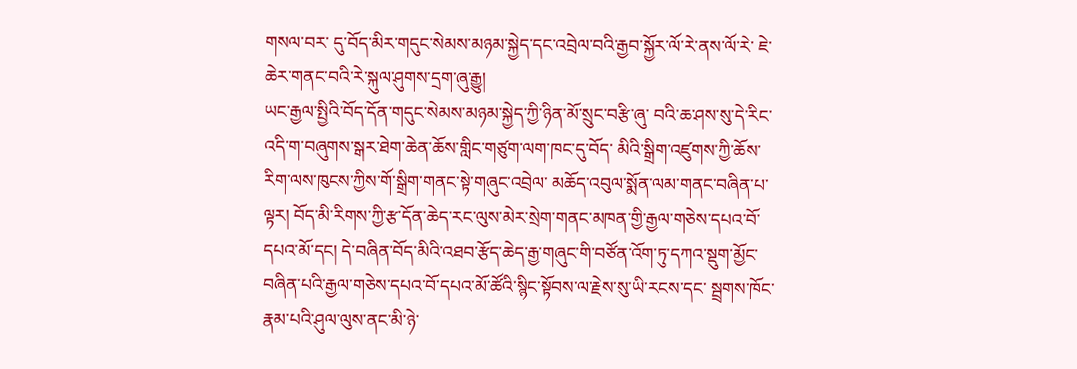གསལ་བར་ དུ་བོད་མིར་གདུང་སེམས་མཉམ་སྐྱེད་དང་འབྲེལ་བའི་རྒྱབ་སྐྱོར་ལོ་རེ་ནས་ལོ་རེ་ ཇེ་ཆེར་གནང་བའི་རེ་སྐུལ་ཤུགས་དྲག་ཞུ་རྒྱུ།
ཡང་རྒྱལ་སྤྱིའི་བོད་དོན་གདུང་སེམས་མཉམ་སྐྱེད་ཀྱི་ཉིན་མོ་སྲུང་བརྩི་ཞུ་ བའི་ཆ་ཤས་སུ་དེ་རིང་འདི་ག་བཞུགས་སྒར་ཐེག་ཆེན་ཆོས་གླིང་གཙུག་ལག་ཁང་དུ་བོད་ མིའི་སྒྲིག་འཛུགས་ཀྱི་ཆོས་རིག་ལས་ཁུངས་ཀྱིས་གོ་སྒྲིག་གནང་སྟེ་གཞུང་འབྲེལ་ མཆོད་འབུལ་སྨོན་ལམ་གནང་བཞིན་པ་ལྟར། བོད་མི་རིགས་ཀྱི་རྩ་དོན་ཆེད་རང་ལུས་མེར་སྲེག་གནང་མཁན་གྱི་རྒྱལ་གཅེས་དཔའ་བོ་ དཔའ་མོ་དང། དེ་བཞིན་བོད་མིའི་འཐབ་རྩོད་ཆེད་རྒྱ་གཞུང་གི་བཙོན་འོག་ཏུ་དཀའ་སྡུག་མྱོང་ བཞིན་པའི་རྒྱལ་གཅེས་དཔའ་བོ་དཔའ་མོ་ཚོའི་སྙིང་སྟོབས་ལ་རྗེས་སུ་ཡི་རངས་དང་ སྦྲགས་ཁོང་རྣམ་པའི་ཤུལ་ལུས་ནང་མི་ཉེ་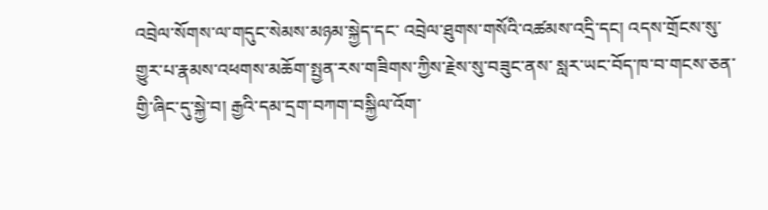འབྲེལ་སོགས་ལ་གདུང་སེམས་མཉམ་སྐྱེད་དང་ འབྲེལ་ཐུགས་གསོའི་འཚམས་འདྲི་དང། འདས་གྲོངས་སུ་གྱུར་པ་རྣམས་འཕགས་མཆོག་སྤྱན་རས་གཟིགས་ཀྱིས་རྗེས་སུ་བཟུང་ནས་ སླར་ཡང་བོད་ཁ་བ་གངས་ཅན་གྱི་ཞིང་དུ་སྐྱེ་བ། རྒྱའི་དམ་དྲག་བཀག་བསྐྱིལ་འོག་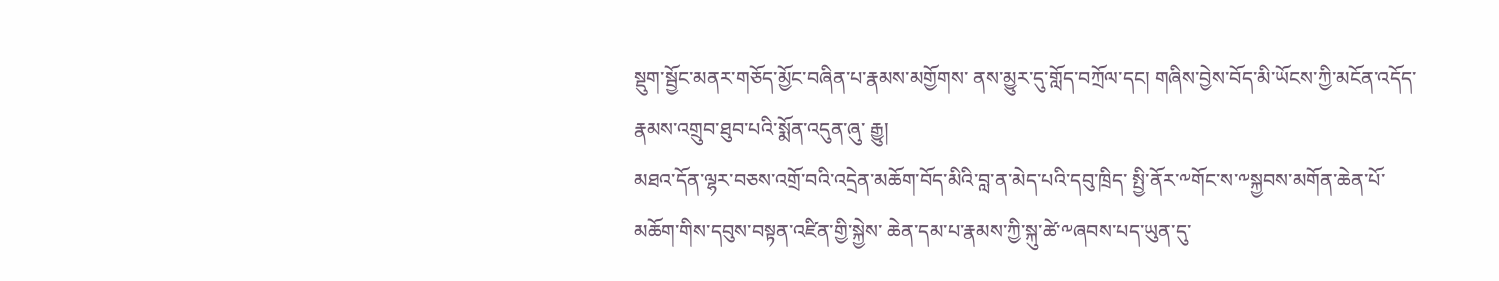སྡུག་སྦྱོང་མནར་གཅོད་མྱོང་བཞིན་པ་རྣམས་མགྱོགས་ ནས་མྱུར་དུ་གློད་བཀྲོལ་དང། གཞིས་བྱེས་བོད་མི་ཡོངས་ཀྱི་མངོན་འདོད་རྣམས་འགྲུབ་ཐུབ་པའི་སྨོན་འདུན་ཞུ་ རྒྱུ།
མཐའ་དོན་ལྷར་བཅས་འགྲོ་བའི་འདྲེན་མཆོག་བོད་མིའི་བླ་ན་མེད་པའི་དབུ་ཁྲིད་ སྤྱི་ནོར་༸གོང་ས་༸སྐྱབས་མགོན་ཆེན་པོ་མཆོག་གིས་དབུས་བསྟན་འཛིན་གྱི་སྐྱེས་ ཆེན་དམ་པ་རྣམས་ཀྱི་སྐུ་ཚེ་༸ཞབས་པད་ཡུན་དུ་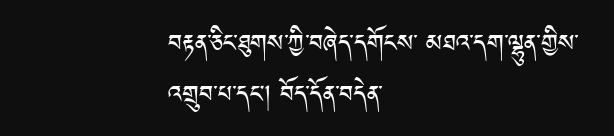བརྟན་ཅིང་ཐུགས་ཀྱི་བཞེད་དགོངས་ མཐའ་དག་ལྷུན་གྱིས་འགྲུབ་པ་དང། བོད་དོན་བདེན་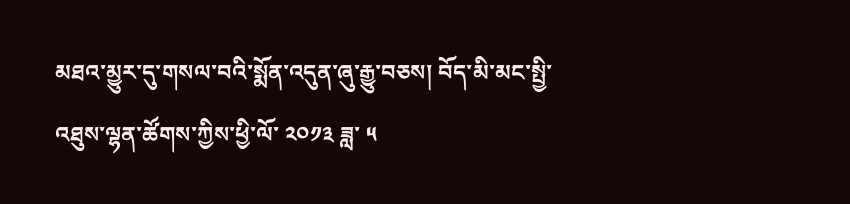མཐའ་མྱུར་དུ་གསལ་བའི་སྨོན་འདུན་ཞུ་རྒྱུ་བཅས། བོད་མི་མང་སྤྱི་འཐུས་ལྷན་ཚོགས་ཀྱིས་ཕྱི་ལོ་ ༢༠༡༣ ཟླ་ ༥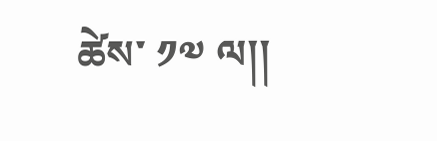ཚེས་ ༡༧ ལ།།